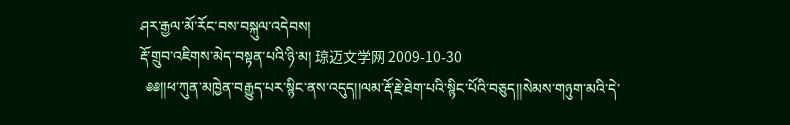ཤར་རྒྱལ་མོ་རོང་བས་བསྐུལ་འདེབས།
རྡོ་གྲུབ་འཇིགས་མེད་བསྟན་པའི་ཉི་མ། 琼迈文学网 2009-10-30
  ༅༅།།ཕ་ཀུན་མཁྱེན་བརྒྱུད་པར་སྙིང་ནས་འདུད།།ལམ་རྡོ་རྗེ་ཐེག་པའི་སྙིང་པོའི་བཅུད།།སེམས་གཉུག་མའི་དེ་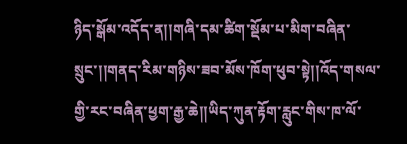ཉིད་སྒོམ་འདོད་ན།།གཞི་དམ་ཚིག་སྡོམ་པ་མིག་བཞིན་སྲུང་།།གནད་རིམ་གཉིས་ཟབ་མོས་ཁོག་ཕུབ་སྟེ།།འོད་གསལ་གྱི་རང་བཞིན་ཕྱག་རྒྱ་ཆེ།།ཡིད་ཀུན་རྟོག་རླུང་གིས་ཁ་ལོ་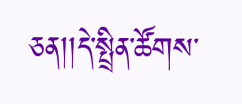ཅན།།དེ་སྤྲིན་ཚོགས་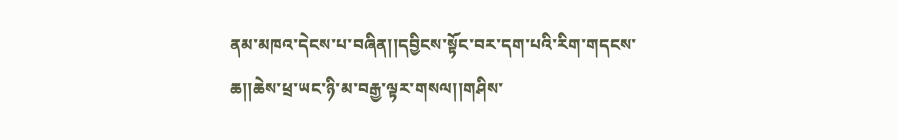ནམ་མཁའ་དེངས་པ་བཞིན།།དབྱིངས་སྟོང་བར་དག་པའི་རིག་གདངས་ཆ།།ཆེས་ཕྲ་ཡང་ཉི་མ་བརྒྱ་ལྟར་གསལ།།གཤིས་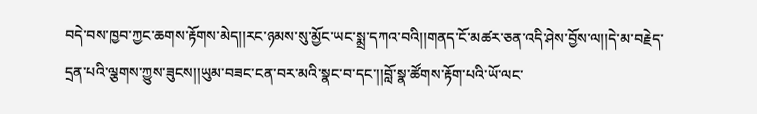བདེ་བས་ཁྱབ་ཀྱང་ཆགས་རྟོགས་མེད།།རང་ཉམས་སུ་མྱོང་ཡང་སྨྲ་དཀའ་བའི།།གནད་ངོ་མཚར་ཅན་འདི་ཤེས་བྱོས་ལ།།དེ་མ་བརྗེད་དྲན་པའི་ལྕགས་ཀྱུས་ཟུངས།།ཡུམ་བཟང་ངན་བར་མའི་སྣང་བ་དང་།།བློ་སྣ་ཚོགས་རྟོག་པའི་ཡོ་ལང་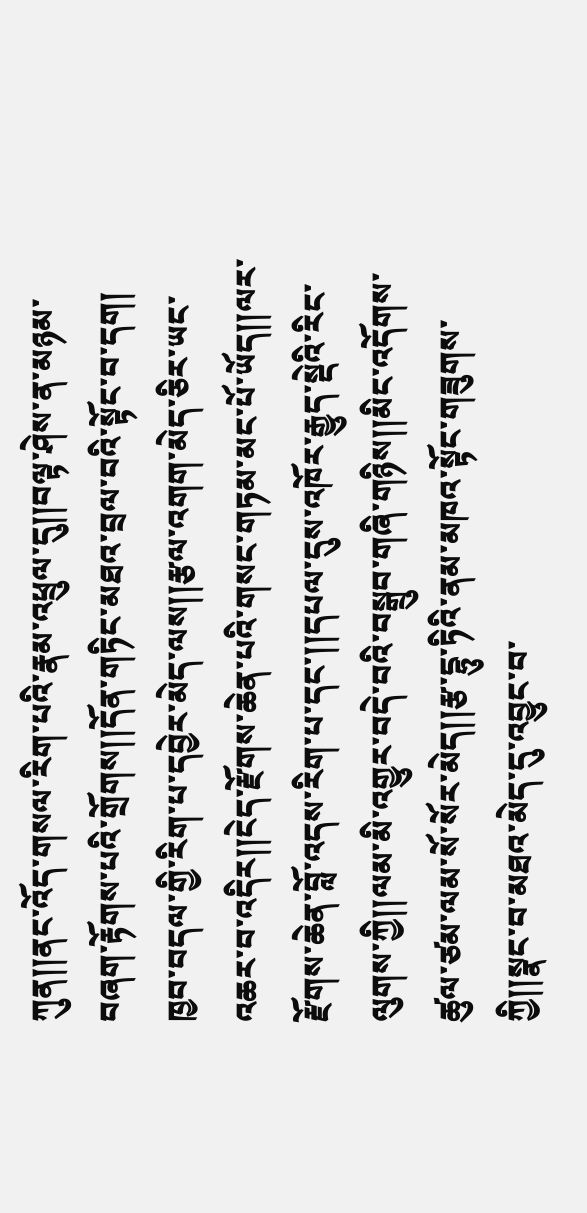ཀུན།།ནང་འོད་གསལ་རིག་པའི་རྣམ་འཕྲུལ་དུ།།བལྟ་ཤེས་ན་མཉམ་བཞག་རྟོགས་པའི་གྲོགས།།དོན་གཏིང་མཐའ་བྲལ་བའི་སྟོང་བ་དག། ཁྱབ་བདལ་གྱི་རིག་པ་དབྱེར་མེད་ལས།།རྩལ་འགག་མེད་ཅིར་ཡང་འཆར་བ་འདིར།།ངེད་རྫོགས་ཆེན་པའི་གསང་གཏམ་མང་པོ་ཡོད།།ལར་རྫོགས་ཆེན་བློ་འདས་རིག་པ་དང་།།དཔལ་དུས་འཁོར་རྒྱུད་སྡེའི་རིང་ལུགས་ཀྱི།།ལམ་མི་འགྱུར་བདེ་བའི་བསྒྲུབ་གཞི་གཉིས།།མིང་འདོགས་ཚུལ་ཙམ་ལམ་སོ་སོར་མེད།།རྩ་དྷུ་ཏིའི་ནམ་མཁའ་སྟོང་གཟུགས་ཀྱི།།སྣང་བ་མཐའ་མེད་དུ་འབྱུང་བ་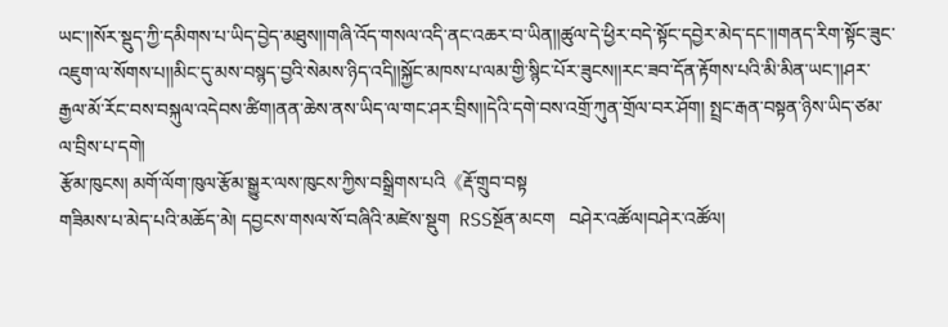ཡང་།།སོར་སྡུད་ཀྱི་དམིགས་པ་ཡིད་བྱེད་མཐུས།།གཞི་འོད་གསལ་འདི་ནང་འཆར་བ་ཡིན།།ཚུལ་དེ་ཕྱིར་བདེ་སྟོང་དབྱེར་མེད་དང་།།གནད་རིག་སྟོང་ཟུང་འཇུག་ལ་སོགས་པ།།མིང་དུ་མས་བསྙད་བྱའི་སེམས་ཉིད་འདི།།སྐྱོང་མཁས་པ་ལམ་གྱི་སྙིང་པོར་ཟུངས།།རང་ཟབ་དོན་རྟོགས་པའི་མི་མིན་ཡང་།།ཤར་རྒྱལ་མོ་རོང་བས་བསྐུལ་འདེབས་ཚིག།ནན་ཆེས་ནས་ཡིད་ལ་གང་ཤར་བྲིས།།དེའི་དགེ་བས་འགྲོ་ཀུན་གྲོལ་བར་ཤོག། སྤྲང་རྒན་བསྟན་ཉིས་ཡིད་ཙམ་ལ་བྲིས་པ་དགེ།
རྩོམ་ཁུངས། མགོ་ལོག་ཁུལ་རྩོམ་སྒྱུར་ལས་ཁུངས་ཀྱིས་བསྒྲིགས་པའི《རྡོ་གྲུབ་བསྟ
གཟིམས་པ་མེད་པའི་མཆོད་མེ། དབྱངས་གསལ་སོ་བཞིའི་མཛེས་སྡུག  RSSསྔོན་མངག   བཤེར་འཚོལ།བཤེར་འཚོལ།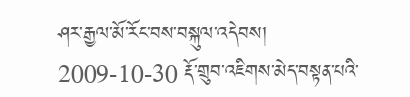ཤར་རྒྱལ་མོ་རོང་བས་བསྐུལ་འདེབས།
2009-10-30 རྡོ་གྲུབ་འཇིགས་མེད་བསྟན་པའི་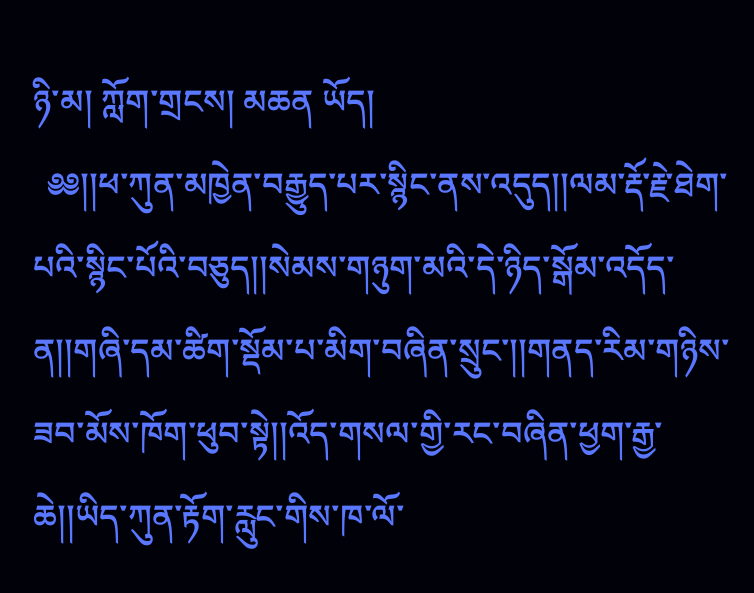ཉི་མ། ཀློག་གྲངས། མཆན ཡོད།
  ༅༅།།ཕ་ཀུན་མཁྱེན་བརྒྱུད་པར་སྙིང་ནས་འདུད།།ལམ་རྡོ་རྗེ་ཐེག་པའི་སྙིང་པོའི་བཅུད།།སེམས་གཉུག་མའི་དེ་ཉིད་སྒོམ་འདོད་ན།།གཞི་དམ་ཚིག་སྡོམ་པ་མིག་བཞིན་སྲུང་།།གནད་རིམ་གཉིས་ཟབ་མོས་ཁོག་ཕུབ་སྟེ།།འོད་གསལ་གྱི་རང་བཞིན་ཕྱག་རྒྱ་ཆེ།།ཡིད་ཀུན་རྟོག་རླུང་གིས་ཁ་ལོ་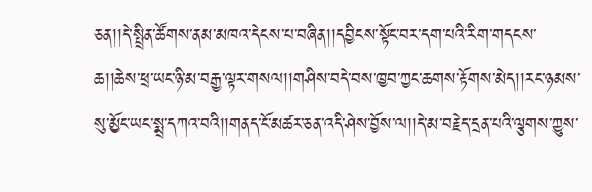ཅན།།དེ་སྤྲིན་ཚོགས་ནམ་མཁའ་དེངས་པ་བཞིན།།དབྱིངས་སྟོང་བར་དག་པའི་རིག་གདངས་ཆ།།ཆེས་ཕྲ་ཡང་ཉི་མ་བརྒྱ་ལྟར་གསལ།།གཤིས་བདེ་བས་ཁྱབ་ཀྱང་ཆགས་རྟོགས་མེད།།རང་ཉམས་སུ་མྱོང་ཡང་སྨྲ་དཀའ་བའི།།གནད་ངོ་མཚར་ཅན་འདི་ཤེས་བྱོས་ལ།།དེ་མ་བརྗེད་དྲན་པའི་ལྕགས་ཀྱུས་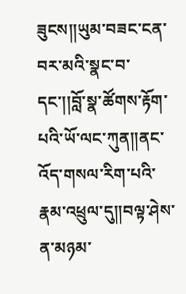ཟུངས།།ཡུམ་བཟང་ངན་བར་མའི་སྣང་བ་དང་།།བློ་སྣ་ཚོགས་རྟོག་པའི་ཡོ་ལང་ཀུན།།ནང་འོད་གསལ་རིག་པའི་རྣམ་འཕྲུལ་དུ།།བལྟ་ཤེས་ན་མཉམ་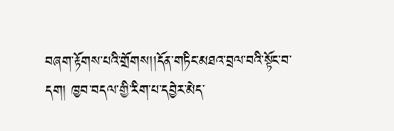བཞག་རྟོགས་པའི་གྲོགས།།དོན་གཏིང་མཐའ་བྲལ་བའི་སྟོང་བ་དག། ཁྱབ་བདལ་གྱི་རིག་པ་དབྱེར་མེད་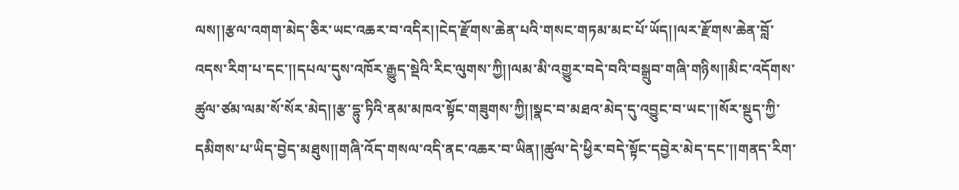ལས།།རྩལ་འགག་མེད་ཅིར་ཡང་འཆར་བ་འདིར།།ངེད་རྫོགས་ཆེན་པའི་གསང་གཏམ་མང་པོ་ཡོད།།ལར་རྫོགས་ཆེན་བློ་འདས་རིག་པ་དང་།།དཔལ་དུས་འཁོར་རྒྱུད་སྡེའི་རིང་ལུགས་ཀྱི།།ལམ་མི་འགྱུར་བདེ་བའི་བསྒྲུབ་གཞི་གཉིས།།མིང་འདོགས་ཚུལ་ཙམ་ལམ་སོ་སོར་མེད།།རྩ་དྷུ་ཏིའི་ནམ་མཁའ་སྟོང་གཟུགས་ཀྱི།།སྣང་བ་མཐའ་མེད་དུ་འབྱུང་བ་ཡང་།།སོར་སྡུད་ཀྱི་དམིགས་པ་ཡིད་བྱེད་མཐུས།།གཞི་འོད་གསལ་འདི་ནང་འཆར་བ་ཡིན།།ཚུལ་དེ་ཕྱིར་བདེ་སྟོང་དབྱེར་མེད་དང་།།གནད་རིག་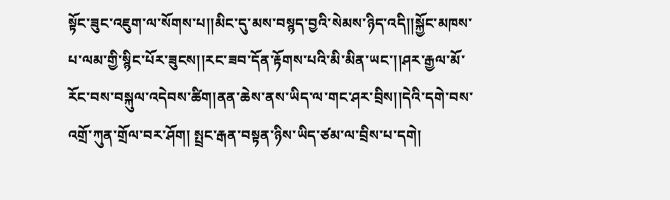སྟོང་ཟུང་འཇུག་ལ་སོགས་པ།།མིང་དུ་མས་བསྙད་བྱའི་སེམས་ཉིད་འདི།།སྐྱོང་མཁས་པ་ལམ་གྱི་སྙིང་པོར་ཟུངས།།རང་ཟབ་དོན་རྟོགས་པའི་མི་མིན་ཡང་།།ཤར་རྒྱལ་མོ་རོང་བས་བསྐུལ་འདེབས་ཚིག།ནན་ཆེས་ནས་ཡིད་ལ་གང་ཤར་བྲིས།།དེའི་དགེ་བས་འགྲོ་ཀུན་གྲོལ་བར་ཤོག། སྤྲང་རྒན་བསྟན་ཉིས་ཡིད་ཙམ་ལ་བྲིས་པ་དགེ།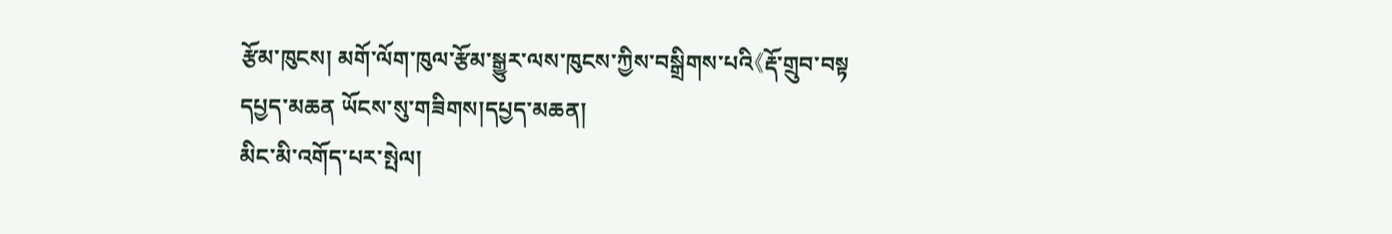རྩོམ་ཁུངས། མགོ་ལོག་ཁུལ་རྩོམ་སྒྱུར་ལས་ཁུངས་ཀྱིས་བསྒྲིགས་པའི《རྡོ་གྲུབ་བསྟ
དཔྱད་མཆན ཡོངས་སུ་གཟིགས།དཔྱད་མཆན།
མིང་མི་འགོད་པར་སྤེལ།